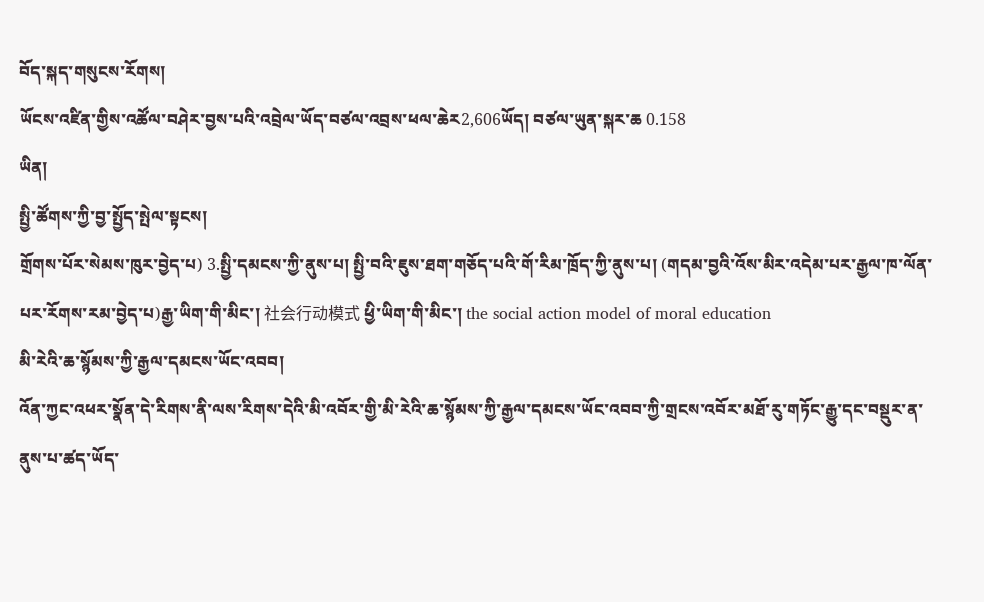བོད་སྐད་གསུངས་རོགས།
ཡོངས་འཛིན་གྱིས་འཚོལ་བཤེར་བྱས་པའི་འབྲེལ་ཡོད་བཙལ་འབྲས་ཕལ་ཆེར2,606ཡོད། བཙལ་ཡུན་སྐར་ཆ 0.158
ཡིན།
སྤྱི་ཚོགས་ཀྱི་བྱ་སྤྱོད་སྤེལ་སྟངས།
གྲོགས་པོར་སེམས་ཁུར་བྱེད་པ) 3.སྤྱི་དམངས་ཀྱི་ནུས་པ། སྤྱི་བའི་ཇུས་ཐག་གཅོད་པའི་གོ་རིམ་ཁྲོད་ཀྱི་ནུས་པ། (གདམ་བྱའི་འོས་མིར་འདེམ་པར་རྒྱལ་ཁ་ལོན་པར་རོགས་རམ་བྱེད་པ)རྒྱ་ཡིག་གི་མིང་། 社会行动模式 ཕྱི་ཡིག་གི་མིང་། the social action model of moral education
མི་རེའི་ཆ་སྙོམས་ཀྱི་རྒྱལ་དམངས་ཡོང་འབབ།
འོན་ཀྱང་འཕར་སྣོན་དེ་རིགས་ནི་ལས་རིགས་དེའི་མི་འབོར་གྱི་མི་རེའི་ཆ་སྙོམས་ཀྱི་རྒྱལ་དམངས་ཡོང་འབབ་ཀྱི་གྲངས་འབོར་མཐོ་རུ་གཏོང་རྒྱུ་དང་བསྡུར་ན་ནུས་པ་ཚད་ཡོད་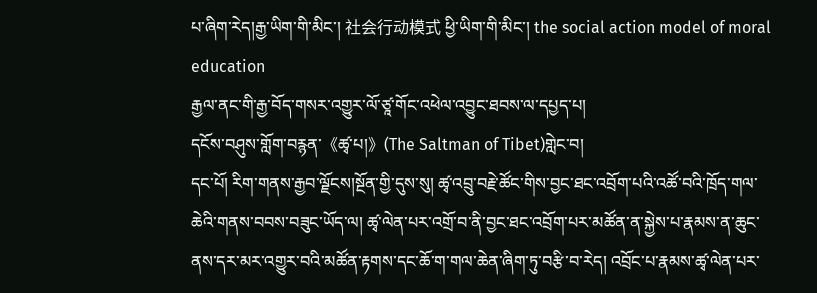པ་ཞིག་རེད།རྒྱ་ཡིག་གི་མིང་། 社会行动模式 ཕྱི་ཡིག་གི་མིང་། the social action model of moral education
རྒྱལ་ནང་གི་རྒྱ་བོད་གསར་འགྱུར་ལོ་ཙཱ་གོང་འཕེལ་འབྱུང་ཐབས་ལ་དཔྱད་པ།
དངོས་བཤུས་གློག་བརྙན་《ཚྭ་པ།》(The Saltman of Tibet)གླེང་བ།
དང་པོ། རིག་གནས་རྒྱབ་ལྗོངས།སྔོན་གྱི་དུས་སུ། ཚྭ་འབྲུ་བརྗེ་ཚོང་གིས་བྱང་ཐང་འབྲོག་པའི་འཚོ་བའི་ཁྲོད་གལ་ཆེའི་གནས་བབས་བཟུང་ཡོད་ལ། ཚྭ་ལེན་པར་འགྲོ་བ་ནི་བྱང་ཐང་འབྲོག་པར་མཚོན་ན་སྐྱེས་པ་རྣམས་ན་ཆུང་ནས་དར་མར་འགྱུར་བའི་མཚོན་རྟགས་དང་ཆོ་ག་གལ་ཆེན་ཞིག་ཏུ་བརྩི་བ་རེད། འབྲོང་པ་རྣམས་ཚྭ་ལེན་པར་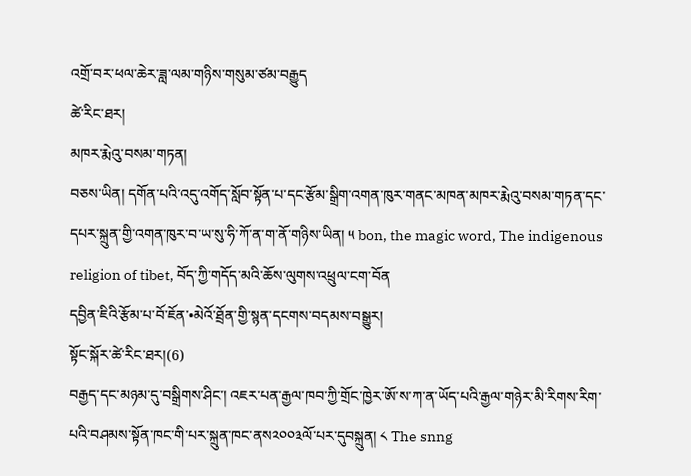འགྲོ་བར་ཕལ་ཆེར་ཟླ་ལམ་གཉིས་གསུམ་ཙམ་བརྒྱུད
ཚེ་རིང་ཐར།
མཁར་རྨེའུ་བསམ་གཏན།
བཅས་ཡིན། དགོན་པའི་འདུ་འགོད་སློབ་སྟོན་པ་དང་རྩོམ་སྒྲིག་འགན་ཁུར་གནང་མཁན་མཁར་རྨེའུ་བསམ་གཏན་དང་དཔར་སྐྲུན་གྱི་འགན་ཁུར་བ་ཡ་སུ་ཧི་ཀོ་ན་ག་ནོ་གཉིས་ཡིན། ༥ bon, the magic word, The indigenous religion of tibet, བོད་ཀྱི་གདོད་མའི་ཆོས་ལུགས་འཕྲུལ་ངག་བོན
དབྱིན་ཇིའི་རྩོམ་པ་བོ་ཇོན་•མེའོ་ཐྲོན་གྱི་སྙན་དངགས་བདམས་བསྒྱུར།
སྟོང་སྐོར་ཚེ་རིང་ཐར།(6)
བརྒྱད་དང་མཉམ་དུ་བསྒྲིགས་ཤིང་། འཇར་པན་རྒྱལ་ཁབ་ཀྱི་གྲོང་ཁྱེར་ཨོ་ས་ཀ་ན་ཡོད་པའི་རྒྱལ་གཉེར་མི་རིགས་རིག་པའི་བཤམས་སྟོན་ཁང་གི་པར་སྐྲུན་ཁང་ནས༢༠༠༣ལོ་པར་དུབསྐྲུན། ༨ The snng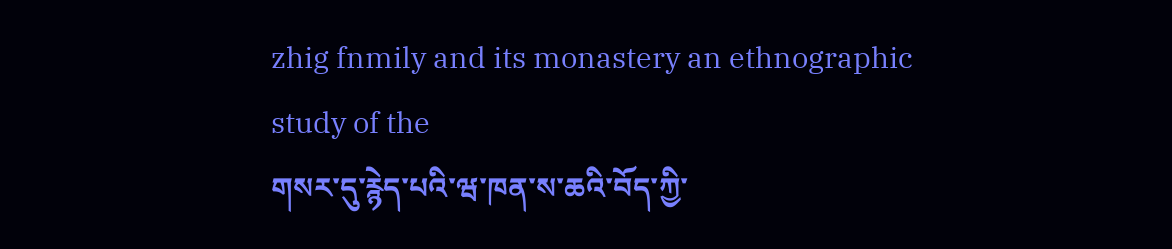zhig fnmily and its monastery an ethnographic study of the
གསར་དུ་རྙེད་པའི་ཝ་ཁན་ས་ཆའི་བོད་ཀྱི་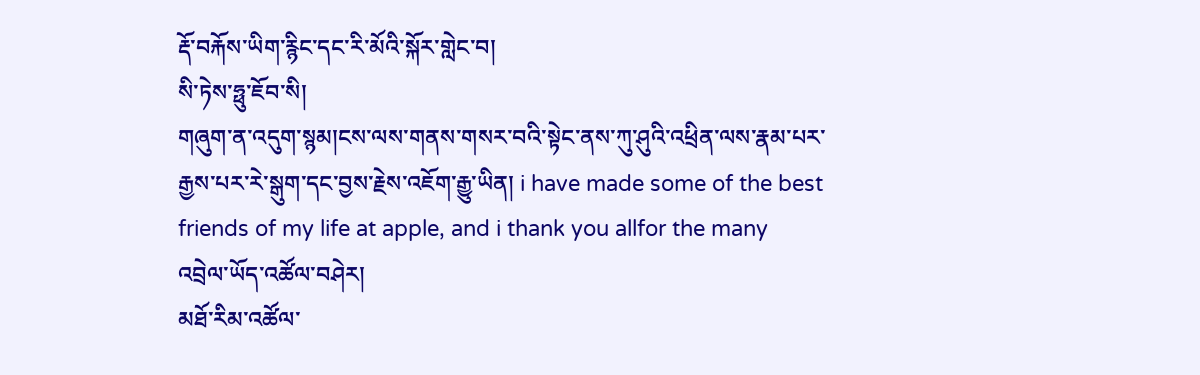རྡོ་བརྐོས་ཡིག་རྙིང་དང་རི་མོའི་སྐོར་གླེང་བ།
སི་ཏེས་ཧྥུ་ཇོབ་སི།
གཞུག་ན་འདུག་སྙམ།ངས་ལས་གནས་གསར་བའི་སྟེང་ནས་ཀུ་ཤུའི་འཕྲིན་ལས་རྣམ་པར་རྒྱས་པར་རེ་སྒུག་དང་བྱས་རྗེས་འཇོག་རྒྱུ་ཡིན། i have made some of the best friends of my life at apple, and i thank you allfor the many
འབྲེལ་ཡོད་འཚོལ་བཤེར།
མཐོ་རིམ་འཚོལ་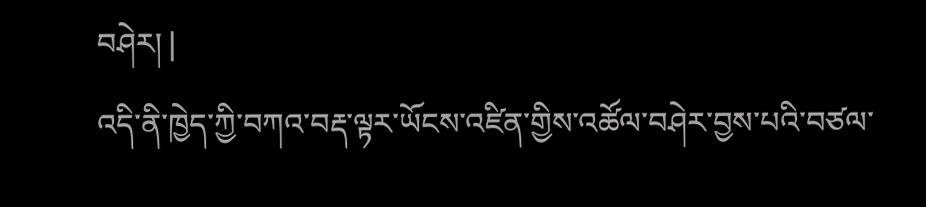བཤེར། |
འདི་ནི་ཁྱེད་ཀྱི་བཀའ་བརྡ་ལྟར་ཡོངས་འཛིན་གྱིས་འཚོལ་བཤེར་བྱས་པའི་བཙལ་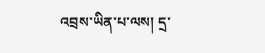འབྲས་ཡིན་པ་ལས། དྲ་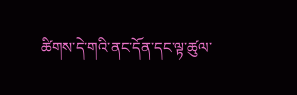ཚིགས་དེ་གའི་ནང་དོན་དང་ལྟ་ཚུལ་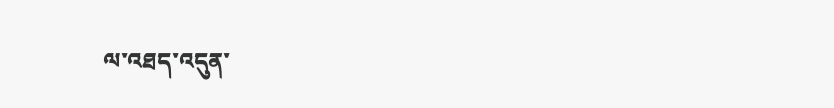ལ་འཐད་འདུན་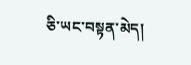ཅི་ཡང་བསྟན་མེད།